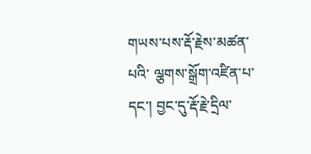གཡས་པས་རྡོ་རྗེས་མཚན་པའི་ ལྕགས་སྒྲོག་འཛིན་པ་དང་། བྱང་དུ་རྡོ་རྗེ་དྲིལ་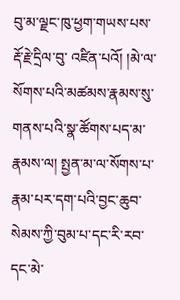བུ་མ་ལྗང་ཁུ་ཕྱག་གཡས་པས་རྡོ་རྗེ་དྲིལ་བུ་ འཛིན་པའོ། །མེ་ལ་སོགས་པའི་མཚམས་རྣམས་སུ་གནས་པའི་སྣ་ཚོགས་པད་མ་རྣམས་ལ། སྤྱན་མ་ལ་སོགས་པ་རྣམ་པར་དག་པའི་བྱང་ཆུབ་སེམས་ཀྱི་བུམ་པ་དང་རི་རབ་དང་མེ་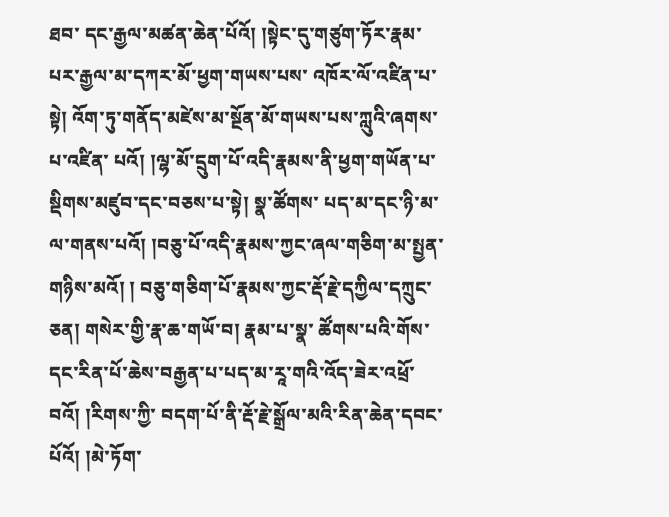ཐབ་ དང་རྒྱལ་མཚན་ཆེན་པོའོ། །སྟེང་དུ་གཙུག་ཏོར་རྣམ་པར་རྒྱལ་མ་དཀར་མོ་ཕྱག་གཡས་པས་ འཁོར་ལོ་འཛིན་པ་སྟེ། འོག་ཏུ་གནོད་མཛེས་མ་སྔོན་མོ་གཡས་པས་ཀླུའི་ཞགས་པ་འཛིན་ པའོ། །ལྷ་མོ་དྲུག་པོ་འདི་རྣམས་ནི་ཕྱག་གཡོན་པ་སྡིགས་མཛུབ་དང་བཅས་པ་སྟེ། སྣ་ཚོགས་ པད་མ་དང་ཉི་མ་ལ་གནས་པའོ། །བཅུ་པོ་འདི་རྣམས་ཀྱང་ཞལ་གཅིག་མ་སྤྱན་གཉིས་མའོ། ། བཅུ་གཅིག་པོ་རྣམས་ཀྱང་རྡོ་རྗེ་དཀྱིལ་དཀྲུང་ཅན། གསེར་གྱི་རྣ་ཆ་གཡོ་བ། རྣམ་པ་སྣ་ ཚོགས་པའི་གོས་དང་རིན་པོ་ཆེས་བརྒྱན་པ་པད་མ་རཱ་གའི་འོད་ཟེར་འཕྲོ་བའོ། །རིགས་ཀྱི་ བདག་པོ་ནི་རྡོ་རྗེ་སྒྲོལ་མའི་རིན་ཆེན་དབང་པོའོ། །མེ་ཏོག་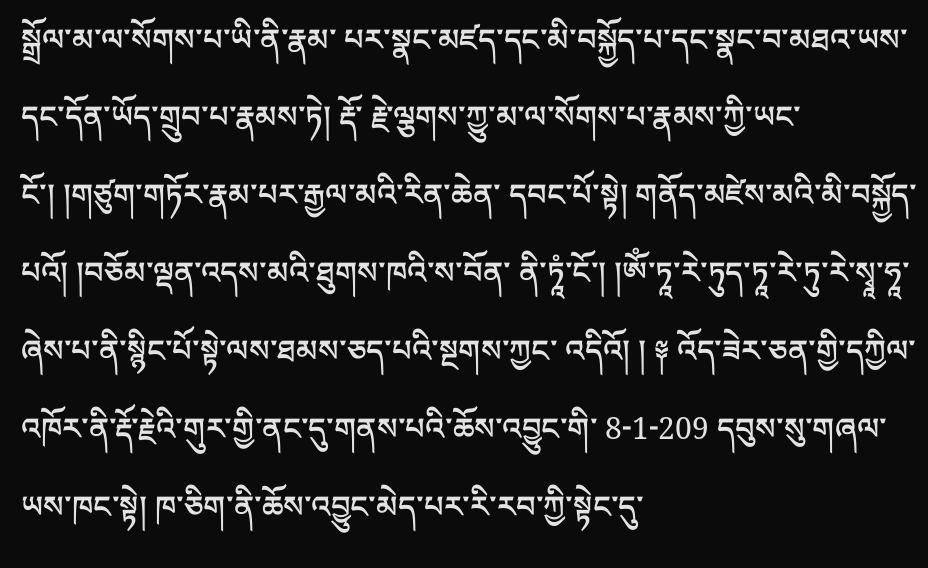སྒྲོལ་མ་ལ་སོགས་པ་ཡི་ནི་རྣམ་ པར་སྣང་མཛད་དང་མི་བསྐྱོད་པ་དང་སྣང་བ་མཐའ་ཡས་དང་དོན་ཡོད་གྲུབ་པ་རྣམས་ཏེ། རྡོ་ རྗེ་ལྕགས་ཀྱུ་མ་ལ་སོགས་པ་རྣམས་ཀྱི་ཡང་ངོ་། །གཙུག་གཏོར་རྣམ་པར་རྒྱལ་མའི་རིན་ཆེན་ དབང་པོ་སྟེ། གནོད་མཛེས་མའི་མི་བསྐྱོད་པའོ། །བཅོམ་ལྡན་འདས་མའི་ཐུགས་ཁའི་ས་བོན་ ནི་ཏཱཾ་ངོ་། །ༀ་ཏཱ་རེ་ཏུད་ཏཱ་རེ་ཏུ་རེ་སྭཱ་ཧཱ་ཞེས་པ་ནི་སྙིང་པོ་སྟེ་ལས་ཐམས་ཅད་པའི་སྔགས་ཀྱང་ འདིའོ། ། ༈ འོད་ཟེར་ཅན་གྱི་དཀྱིལ་འཁོར་ནི་རྡོ་རྗེའི་གུར་གྱི་ནང་དུ་གནས་པའི་ཆོས་འབྱུང་གི་ 8-1-209 དབུས་སུ་གཞལ་ཡས་ཁང་སྟེ། ཁ་ཅིག་ནི་ཆོས་འབྱུང་མེད་པར་རི་རབ་ཀྱི་སྟེང་དུ་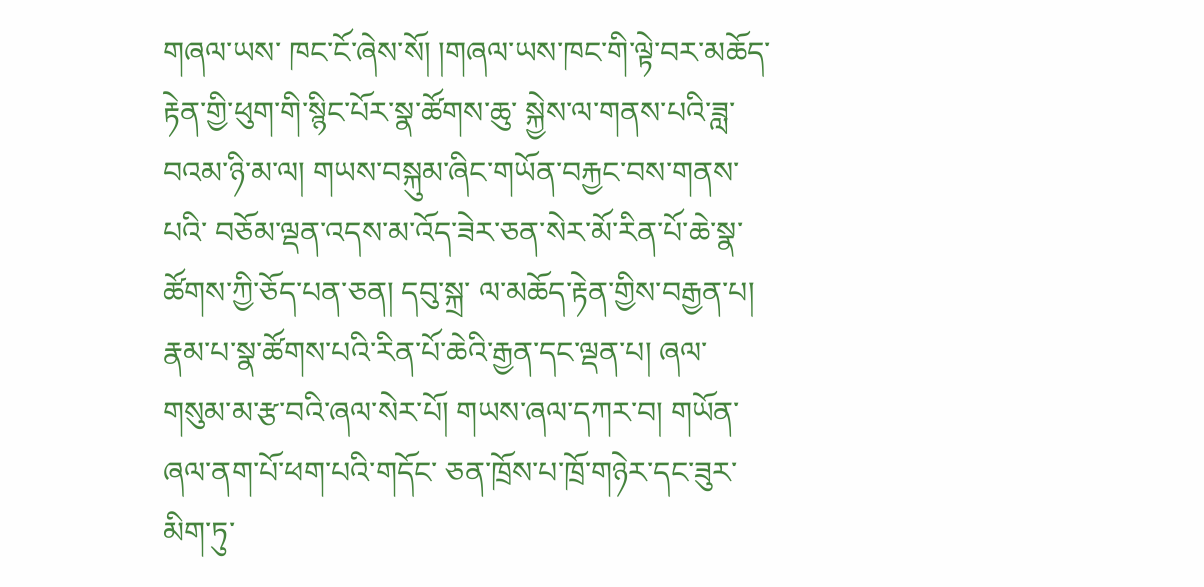གཞལ་ཡས་ ཁང་ངོ་ཞེས་སོ། །གཞལ་ཡས་ཁང་གི་ལྟེ་བར་མཆོད་རྟེན་གྱི་ཕུག་གི་སྙིང་པོར་སྣ་ཚོགས་ཆུ་ སྐྱེས་ལ་གནས་པའི་ཟླ་བའམ་ཉི་མ་ལ། གཡས་བསྐུམ་ཞིང་གཡོན་བརྐྱང་བས་གནས་པའི་ བཅོམ་ལྡན་འདས་མ་འོད་ཟེར་ཅན་སེར་མོ་རིན་པོ་ཆེ་སྣ་ཚོགས་ཀྱི་ཅོད་པན་ཅན། དབུ་སྐྲ་ ལ་མཆོད་རྟེན་གྱིས་བརྒྱན་པ། རྣམ་པ་སྣ་ཚོགས་པའི་རིན་པོ་ཆེའི་རྒྱན་དང་ལྡན་པ། ཞལ་ གསུམ་མ་རྩ་བའི་ཞལ་སེར་པོ། གཡས་ཞལ་དཀར་བ། གཡོན་ཞལ་ནག་པོ་ཕག་པའི་གདོང་ ཅན་ཁྲོས་པ་ཁྲོ་གཉེར་དང་ཟུར་མིག་ཏུ་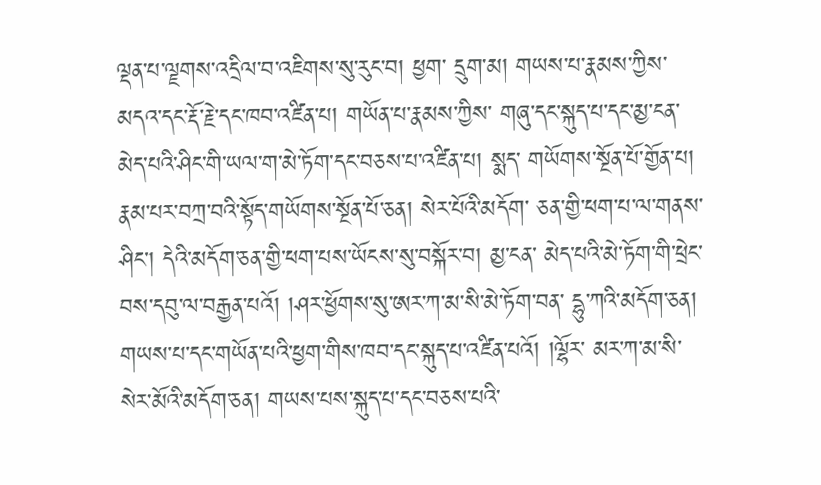ལྡན་པ་ལྗགས་འདྲིལ་བ་འཇིགས་སུ་རུང་བ། ཕྱག་ དྲུག་མ། གཡས་པ་རྣམས་ཀྱིས་མདའ་དང་རྡོ་རྗེ་དང་ཁབ་འཛིན་པ། གཡོན་པ་རྣམས་ཀྱིས་ གཞུ་དང་སྐུད་པ་དང་མྱ་ངན་མེད་པའི་ཤིང་གི་ཡལ་ག་མེ་ཏོག་དང་བཅས་པ་འཛིན་པ། སྨད་ གཡོགས་སྔོན་པོ་གྱོན་པ། རྣམ་པར་བཀྲ་བའི་སྟོད་གཡོགས་སྔོན་པོ་ཅན། སེར་པོའི་མདོག་ ཅན་གྱི་ཕག་པ་ལ་གནས་ཤིང་། དེའི་མདོག་ཅན་གྱི་ཕག་པས་ཡོངས་སུ་བསྐོར་བ། མྱ་ངན་ མེད་པའི་མེ་ཏོག་གི་ཕྲེང་བས་དབུ་ལ་བརྒྱན་པའོ། །ཤར་ཕྱོགས་སུ་ཨར་ཀ་མ་སི་མེ་ཏོག་བན་ དྷུ་ཀའི་མདོག་ཅན། གཡས་པ་དང་གཡོན་པའི་ཕྱག་གིས་ཁབ་དང་སྐུད་པ་འཛིན་པའོ། །ལྷོར་ མར་ཀ་མ་སི་སེར་མོའི་མདོག་ཅན། གཡས་པས་སྐུད་པ་དང་བཅས་པའི་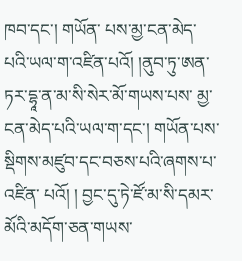ཁབ་དང་། གཡོན་ པས་མྱ་ངན་མེད་པའི་ཡལ་ག་འཛིན་པའོ། །ནུབ་ཏུ་ཨན་ཏར་དྷཱ་ན་མ་སི་སེར་མོ་གཡས་པས་ མྱ་ངན་མེད་པའི་ཡལ་ག་དང་། གཡོན་པས་སྡིགས་མཛུབ་དང་བཅས་པའི་ཞགས་པ་འཛིན་ པའོ། ། བྱང་དུ་ཏེ་ཛོ་མ་སི་དམར་མོའི་མདོག་ཅན་གཡས་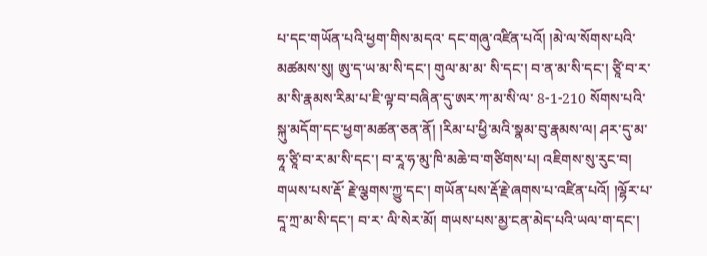པ་དང་གཡོན་པའི་ཕྱག་གིས་མདའ་ དང་གཞུ་འཛིན་པའོ། །མེ་ལ་སོགས་པའི་མཚམས་སུ། ཨུ་ད་ཡ་མ་སི་དང་། གུལ་མ་མ་ སི་དང་། བ་ན་མ་སི་དང་། ཙཱི་བ་ར་མ་སི་རྣམས་རིམ་པ་ཇི་ལྟ་བ་བཞིན་དུ་ཨར་ཀ་མ་སི་ལ་ 8-1-210 སོགས་པའི་སྐུ་མདོག་དང་ཕྱག་མཚན་ཅན་ནོ། །རིམ་པ་ཕྱི་མའི་སྣམ་བུ་རྣམས་ལ། ཤར་དུ་མ་ ཧཱ་ཙཱི་བ་ར་མ་སི་དང་། བ་རཱ་ཧ་མུ་ཁི་མཆེ་བ་གཙིགས་པ། འཇིགས་སུ་རུང་བ། གཡས་པས་རྡོ་ རྗེ་ལྕགས་ཀྱུ་དང་། གཡོན་པས་རྡོ་རྗེ་ཞགས་པ་འཛིན་པའོ། །ལྷོར་པ་དཱ་ཀྲ་མ་སི་དང་། བ་ར་ ལི་སེར་མོ། གཡས་པས་མྱ་ངན་མེད་པའི་ཡལ་ག་དང་།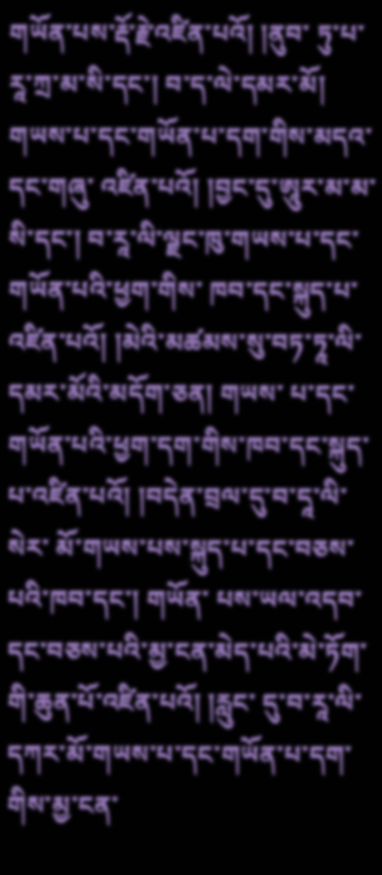གཡོན་པས་རྡོ་རྗེ་འཛིན་པའོ། །ནུབ་ ཏུ་པ་རཱ་ཀྲ་མ་སི་དང་། བ་ད་ལེ་དམར་མོ། གཡས་པ་དང་གཡོན་པ་དག་གིས་མདའ་དང་གཞུ་ འཛིན་པའོ། །བྱང་དུ་ཨཱུར་མ་མ་སི་དང་། བ་རཱ་ལི་ལྗང་ཁུ་གཡས་པ་དང་གཡོན་པའི་ཕྱག་གིས་ ཁབ་དང་སྐུད་པ་འཛིན་པའོ། །མེའི་མཚམས་སུ་བཏ་ཏཱ་ལི་དམར་མོའི་མདོག་ཅན། གཡས་ པ་དང་གཡོན་པའི་ཕྱག་དག་གིས་ཁབ་དང་སྐུད་པ་འཛིན་པའོ། །བདེན་བྲལ་དུ་བ་དཱ་ལི་སེར་ མོ་གཡས་པས་སྐུད་པ་དང་བཅས་པའི་ཁབ་དང་། གཡོན་ པས་ཡལ་འདབ་དང་བཅས་པའི་མྱ་ངན་མེད་པའི་མེ་ཏོག་གི་ཆུན་པོ་འཛིན་པའོ། །རླུང་ དུ་བ་རཱ་ལི་དཀར་མོ་གཡས་པ་དང་གཡོན་པ་དག་གིས་མྱ་ངན་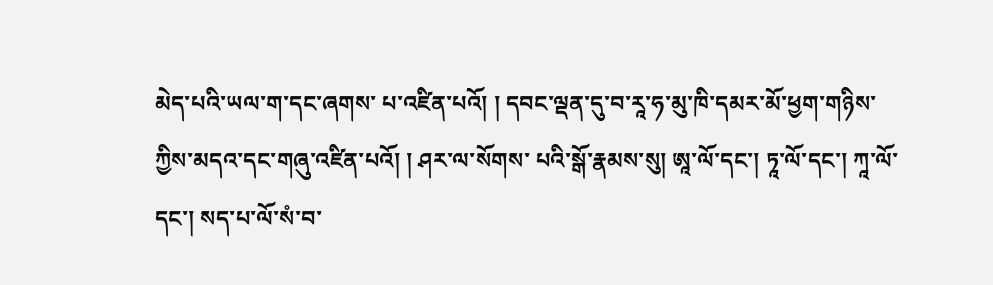མེད་པའི་ཡལ་ག་དང་ཞགས་ པ་འཛིན་པའོ། ། དབང་ལྡན་དུ་བ་རཱ་ཧ་མུ་ཁི་དམར་མོ་ཕྱག་གཉིས་ཀྱིས་མདའ་དང་གཞུ་འཛིན་པའོ། ། ཤར་ལ་སོགས་ པའི་སྒོ་རྣམས་སུ། ཨཱ་ལོ་དང་། ཏཱ་ལོ་དང་། ཀཱ་ལོ་དང་། སད་པ་ལོ་སཾ་བ་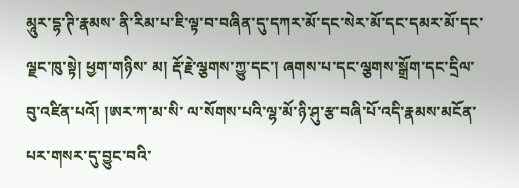མཱུར་དྷ་ཊི་རྣམས་ ནི་རིམ་པ་ཇི་ལྟ་བ་བཞིན་དུ་དཀར་མོ་དང་སེར་མོ་དང་དམར་མོ་དང་ལྗང་ཁུ་སྟེ། ཕྱག་གཉིས་ མ། རྡོ་རྗེ་ལྕགས་ཀྱུ་དང་། ཞགས་པ་དང་ལྕགས་སྒྲོག་དང་དྲིལ་བུ་འཛིན་པའོ། །ཨར་ཀ་མ་སི་ ལ་སོགས་པའི་ལྷ་མོ་ཉི་ཤུ་རྩ་བཞི་པོ་འདི་རྣམས་མངོན་པར་གསར་དུ་བྱུང་བའི་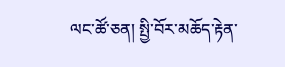ལང་ཚོ་ཅན། སྤྱི་བོར་མཆོད་རྟེན་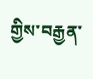གྱིས་བརྒྱན་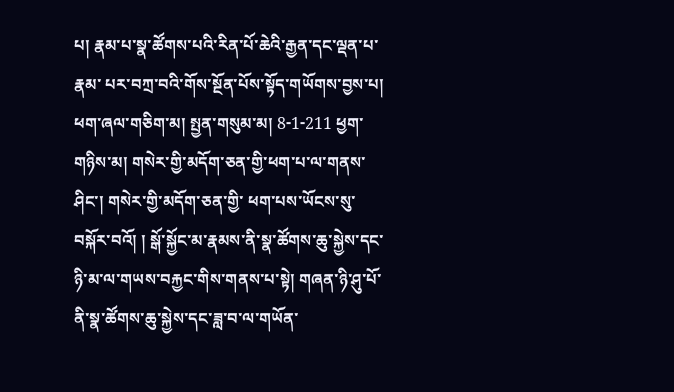པ། རྣམ་པ་སྣ་ཚོགས་པའི་རིན་པོ་ཆེའི་རྒྱན་དང་ལྡན་པ་རྣམ་ པར་བཀྲ་བའི་གོས་སྔོན་པོས་སྟོད་གཡོགས་བྱས་པ། ཕག་ཞལ་གཅིག་མ། སྤྱན་གསུམ་མ། 8-1-211 ཕྱག་གཉིས་མ། གསེར་གྱི་མདོག་ཅན་གྱི་ཕག་པ་ལ་གནས་ཤིང་། གསེར་གྱི་མདོག་ཅན་གྱི་ ཕག་པས་ཡོངས་སུ་བསྐོར་བའོ། ། སྒོ་སྐྱོང་མ་རྣམས་ནི་སྣ་ཚོགས་ཆུ་སྐྱེས་དང་ཉི་མ་ལ་གཡས་བརྐྱང་གིས་གནས་པ་སྟེ། གཞན་ཉི་ཤུ་པོ་ནི་སྣ་ཚོགས་ཆུ་སྐྱེས་དང་ཟླ་བ་ལ་གཡོན་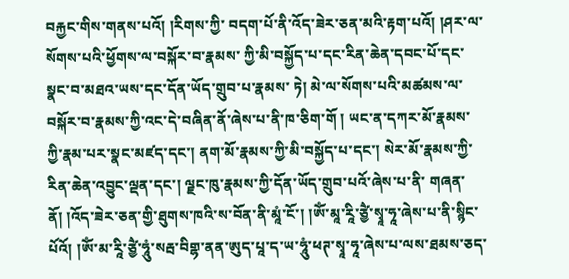བརྐྱང་གིས་གནས་པའོ། །རིགས་ཀྱི་ བདག་པོ་ནི་འོད་ཟེར་ཅན་མའི་རྟག་པའོ། །ཤར་ལ་སོགས་པའི་ཕྱོགས་ལ་བསྐོར་བ་རྣམས་ ཀྱི་མི་བསྐྱོད་པ་དང་རིན་ཆེན་དབང་པོ་དང་སྣང་བ་མཐའ་ཡས་དང་དོན་ཡོད་གྲུབ་པ་རྣམས་ ཏེ། མེ་ལ་སོགས་པའི་མཚམས་ལ་བསྐོར་བ་རྣམས་ཀྱི་འང་དེ་བཞིན་ནོ་ཞེས་པ་ནི་ཁ་ཅིག་གོ ། ཡང་ན་དཀར་མོ་རྣམས་ཀྱི་རྣམ་པར་སྣང་མཛད་དང་། ནག་མོ་རྣམས་ཀྱི་མི་བསྐྱོད་པ་དང་། སེར་མོ་རྣམས་ཀྱི་རིན་ཆེན་འབྱུང་ལྡན་དང་། ལྗང་ཁུ་རྣམས་ཀྱི་དོན་ཡོད་གྲུབ་པའོ་ཞེས་པ་ནི་ གཞན་ནོ། །འོད་ཟེར་ཅན་གྱི་ཐུགས་ཁའི་ས་བོན་ནི་མཱཾ་ངོ་། །ༀ་མཱ་རཱི་ཙྱཻ་སྭཱ་ཧཱ་ཞེས་པ་ནི་སྙིང་ པོའོ། །ༀ་མ་རཱི་ཙྱཻ་ཧཱུཾ་སརྦ་བིགྷ་ནན་ཨུད་པཱ་ད་ཡ་ཧཱུཾ་ཕཊ་སྭཱ་ཧཱ་ཞེས་པ་ལས་ཐམས་ཅད་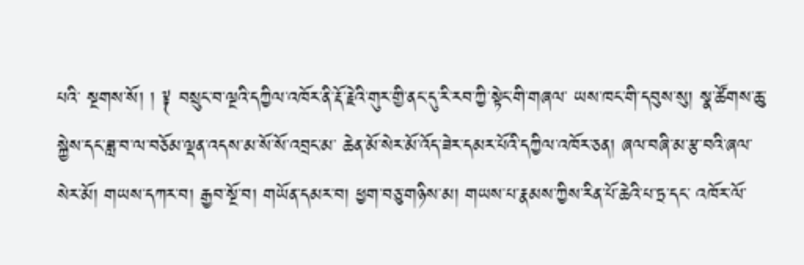པའི་ སྔགས་སོ། ། ༈ བསྲུང་བ་ལྔའི་དཀྱིལ་འཁོར་ནི་རྡོ་རྗེའི་གུར་གྱི་ནང་དུ་རི་རབ་ཀྱི་སྟེང་གི་གཞལ་ ཡས་ཁང་གི་དབུས་སུ། སྣ་ཚོགས་ཆུ་སྐྱེས་དང་ཟླ་བ་ལ་བཅོམ་ལྡན་འདས་མ་སོ་སོ་འབྲང་མ་ ཆེན་མོ་སེར་མོ་འོད་ཟེར་དམར་པོའི་དཀྱིལ་འཁོར་ཅན། ཞལ་བཞི་མ་རྩ་བའི་ཞལ་སེར་མོ། གཡས་དཀར་བ། རྒྱབ་སྔོ་བ། གཡོན་དམར་བ། ཕྱག་བཅུ་གཉིས་མ། གཡས་པ་རྣམས་ཀྱིས་རིན་པོ་ཆེའི་པ་ཏྲ་དང་ འཁོར་ལོ་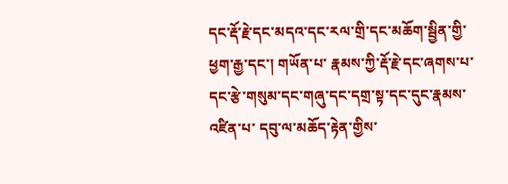དང་རྡོ་རྗེ་དང་མདའ་དང་རལ་གྲི་དང་མཆོག་སྦྱིན་གྱི་ཕྱག་རྒྱ་དང་། གཡོན་པ་ རྣམས་ཀྱི་རྡོ་རྗེ་དང་ཞགས་པ་དང་རྩེ་གསུམ་དང་གཞུ་དང་དགྲ་སྟ་དང་དུང་རྣམས་འཛིན་པ་ དབུ་ལ་མཆོད་རྟེན་གྱིས་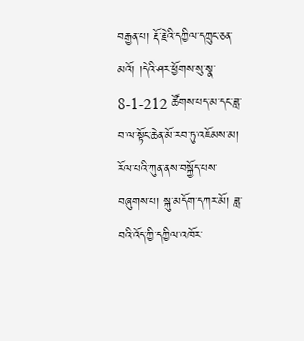བརྒྱན་པ། རྡོ་རྗེའི་དཀྱིལ་དཀྲུང་ཅན་མའོ། །དེའི་ཤར་ཕྱོགས་སུ་སྣ་ 8-1-212 ཚོགས་པད་མ་དང་ཟླ་བ་ལ་སྟོང་ཆེན་མོ་རབ་ཏུ་འཇོམས་མ། རོལ་པའི་ཀུན་ནས་བསྐྱོད་པས་ བཞུགས་པ། སྐུ་མདོག་དཀར་མོ། ཟླ་བའི་འོད་ཀྱི་དཀྱིལ་འཁོར་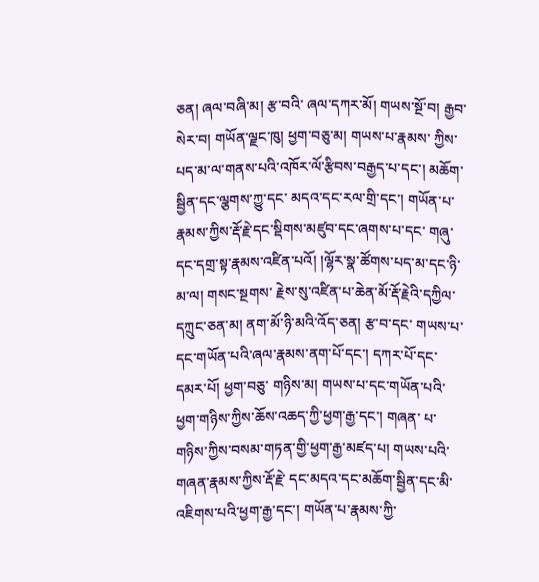ཅན། ཞལ་བཞི་མ། རྩ་བའི་ ཞལ་དཀར་མོ། གཡས་སྔོ་བ། རྒྱབ་སེར་བ། གཡོན་ལྗང་ཁུ། ཕྱག་བཅུ་མ། གཡས་པ་རྣམས་ ཀྱིས་པད་མ་ལ་གནས་པའི་འཁོར་ལོ་རྩིབས་བརྒྱད་པ་དང་། མཆོག་སྦྱིན་དང་ལྕགས་ཀྱུ་དང་ མདའ་དང་རལ་གྲི་དང་། གཡོན་པ་རྣམས་ཀྱིས་རྡོ་རྗེ་དང་སྡིགས་མཛུབ་དང་ཞགས་པ་དང་ གཞུ་དང་དགྲ་སྟ་རྣམས་འཛིན་པའོ། །ལྷོར་སྣ་ཚོགས་པད་མ་དང་ཉི་མ་ལ། གསང་སྔགས་ རྗེས་སུ་འཛིན་པ་ཆེན་མོ་རྡོ་རྗེའི་དཀྱིལ་དཀྲུང་ཅན་མ། ནག་མོ་ཉི་མའི་འོད་ཅན། རྩ་བ་དང་ གཡས་པ་དང་གཡོན་པའི་ཞལ་རྣམས་ནག་པོ་དང་། དཀར་པོ་དང་དམར་པོ། ཕྱག་བཅུ་ གཉིས་མ། གཡས་པ་དང་གཡོན་པའི་ཕྱག་གཉིས་ཀྱིས་ཆོས་འཆད་ཀྱི་ཕྱག་རྒྱ་དང་། གཞན་ པ་གཉིས་ཀྱིས་བསམ་གཏན་གྱི་ཕྱག་རྒྱ་མཛད་པ། གཡས་པའི་གཞན་རྣམས་ཀྱིས་རྡོ་རྗེ་ དང་མདའ་དང་མཆོག་སྦྱིན་དང་མི་འཇིགས་པའི་ཕྱག་རྒྱ་དང་། གཡོན་པ་རྣམས་ཀྱི་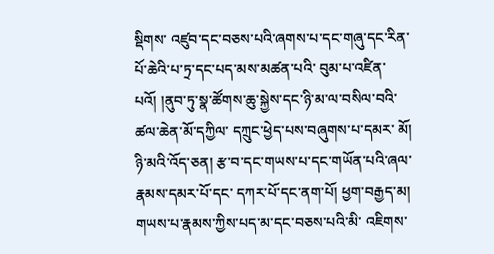སྡིགས་ འཛུབ་དང་བཅས་པའི་ཞགས་པ་དང་གཞུ་དང་རིན་པོ་ཆེའི་པ་ཏྲ་དང་པད་མས་མཚན་པའི་ བུམ་པ་འཛིན་པའོ། །ནུབ་ཏུ་སྣ་ཚོགས་ཆུ་སྐྱེས་དང་ཉི་མ་ལ་བསིལ་བའི་ཚལ་ཆེན་མོ་དཀྱིལ་ དཀྲུང་ཕྱེད་པས་བཞུགས་པ་དམར་ མོ། ཉི་མའི་འོད་ཅན། རྩ་བ་དང་གཡས་པ་དང་གཡོན་པའི་ཞལ་རྣམས་དམར་པོ་དང་ དཀར་པོ་དང་ནག་པོ། ཕྱག་བརྒྱད་མ། གཡས་པ་རྣམས་ཀྱིས་པད་མ་དང་བཅས་པའི་མི་ འཇིགས་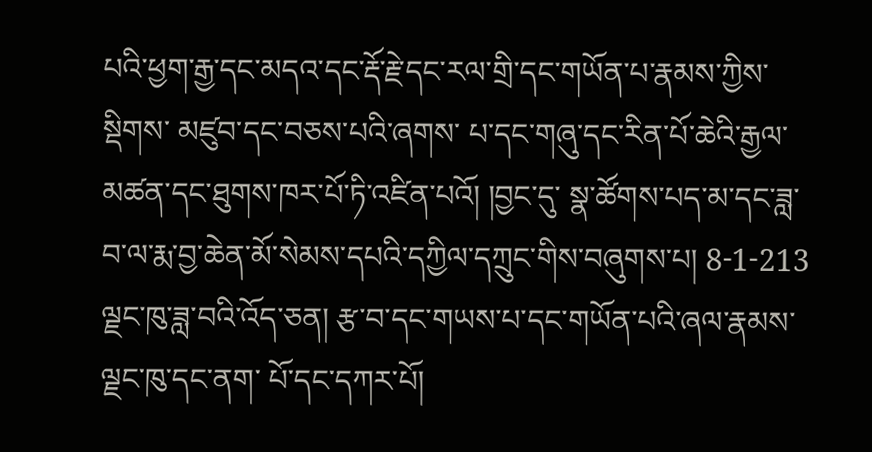པའི་ཕྱག་རྒྱ་དང་མདའ་དང་རྡོ་རྗེ་དང་རལ་གྲི་དང་གཡོན་པ་རྣམས་ཀྱིས་སྡིགས་ མཛུབ་དང་བཅས་པའི་ཞགས་ པ་དང་གཞུ་དང་རིན་པོ་ཆེའི་རྒྱལ་མཚན་དང་ཐུགས་ཁར་པོ་ཏི་འཛིན་པའོ། །བྱང་དུ་ སྣ་ཚོགས་པད་མ་དང་ཟླ་བ་ལ་རྨ་བྱ་ཆེན་མོ་སེམས་དཔའི་དཀྱིལ་དཀྲུང་གིས་བཞུགས་པ། 8-1-213 ལྗང་ཁུ་ཟླ་བའི་འོད་ཅན། རྩ་བ་དང་གཡས་པ་དང་གཡོན་པའི་ཞལ་རྣམས་ལྗང་ཁུ་དང་ནག་ པོ་དང་དཀར་པོ།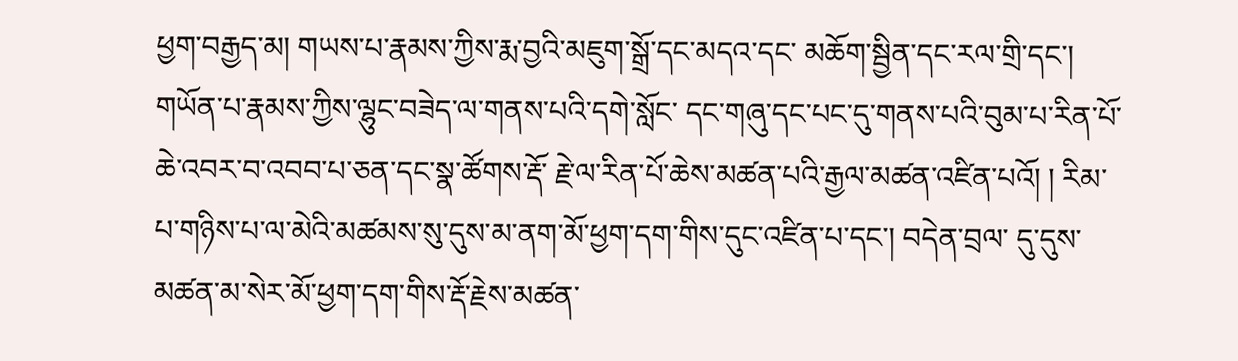ཕྱག་བརྒྱད་མ། གཡས་པ་རྣམས་ཀྱིས་རྨ་བྱའི་མཇུག་སྒྲོ་དང་མདའ་དང་ མཆོག་སྦྱིན་དང་རལ་གྲི་དང་། གཡོན་པ་རྣམས་ཀྱིས་ལྷུང་བཟེད་ལ་གནས་པའི་དགེ་སློང་ དང་གཞུ་དང་པང་དུ་གནས་པའི་བུམ་པ་རིན་པོ་ཆེ་འབར་བ་འབབ་པ་ཅན་དང་སྣ་ཚོགས་རྡོ་ རྗེ་ལ་རིན་པོ་ཆེས་མཚན་པའི་རྒྱལ་མཚན་འཛིན་པའོ། ། རིམ་པ་གཉིས་པ་ལ་མེའི་མཚམས་སུ་དུས་མ་ནག་མོ་ཕྱག་དག་གིས་དུང་འཛིན་པ་དང་། བདེན་བྲལ་ དུ་དུས་མཚན་མ་སེར་མོ་ཕྱག་དག་གིས་རྡོ་རྗེས་མཚན་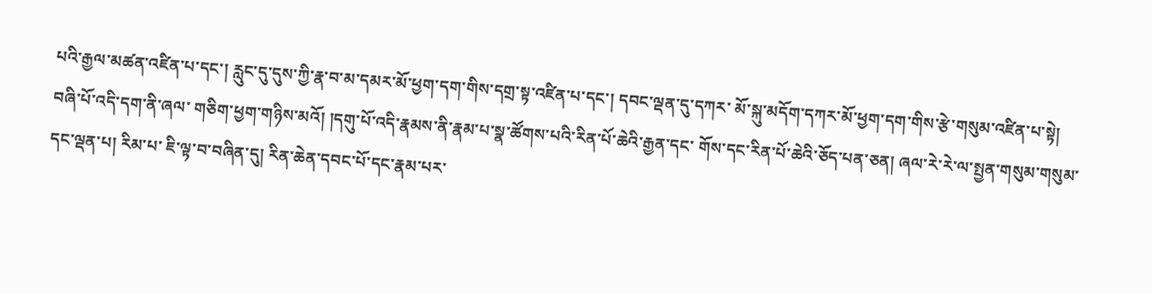པའི་རྒྱལ་མཚན་འཛིན་པ་དང་། རླུང་དུ་དུས་ཀྱི་རྣ་བ་མ་དམར་མོ་ཕྱག་དག་གིས་དགྲ་སྟ་འཛིན་པ་དང་། དབང་ལྡན་དུ་དཀར་ མོ་སྐུ་མདོག་དཀར་མོ་ཕྱག་དག་གིས་རྩེ་གསུམ་འཛིན་པ་སྟེ། བཞི་པོ་འདི་དག་ནི་ཞལ་ གཅིག་ཕྱག་གཉིས་མའོ། །དགུ་པོ་འདི་རྣམས་ནི་རྣམ་པ་སྣ་ཚོགས་པའི་རིན་པོ་ཆེའི་རྒྱན་དང་ གོས་དང་རིན་པོ་ཆེའི་ཅོད་པན་ཅན། ཞལ་རེ་རེ་ལ་སྤྱན་གསུམ་གསུམ་དང་ལྡན་པ། རིམ་པ་ ཇི་ལྟ་བ་བཞིན་དུ། རིན་ཆེན་དབང་པོ་དང་རྣམ་པར་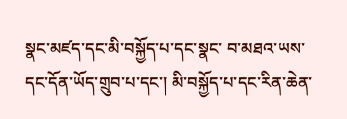སྣང་མཛད་དང་མི་བསྐྱོད་པ་དང་སྣང་ བ་མཐའ་ཡས་དང་དོན་ཡོད་གྲུབ་པ་དང་། མི་བསྐྱོད་པ་དང་རིན་ཆེན་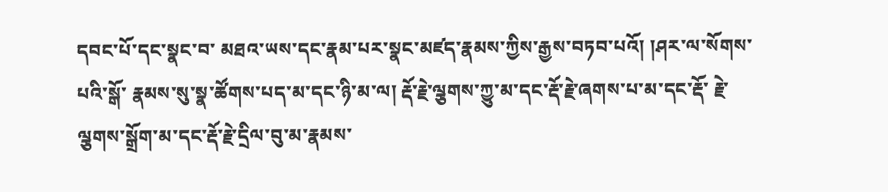དབང་པོ་དང་སྣང་བ་ མཐའ་ཡས་དང་རྣམ་པར་སྣང་མཛད་རྣམས་ཀྱིས་རྒྱས་བཏབ་པའོ། །ཤར་ལ་སོགས་པའི་སྒོ་ རྣམས་སུ་སྣ་ཚོགས་པད་མ་དང་ཉི་མ་ལ། རྡོ་རྗེ་ལྕགས་ཀྱུ་མ་དང་རྡོ་རྗེ་ཞགས་པ་མ་དང་རྡོ་ རྗེ་ལྕགས་སྒྲོག་མ་དང་རྡོ་རྗེ་དྲིལ་བུ་མ་རྣམས་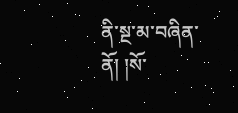ནི་སྔ་མ་བཞིན་ནོ། །སོ་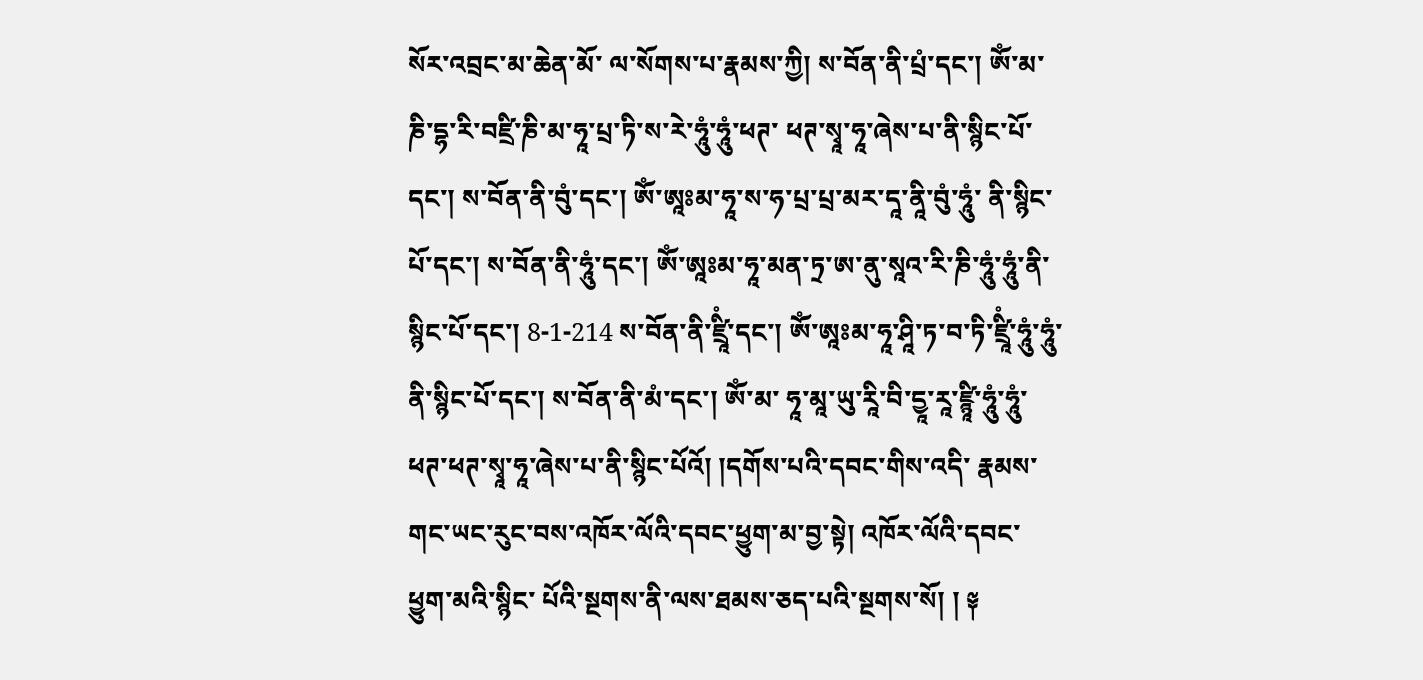སོར་འབྲང་མ་ཆེན་མོ་ ལ་སོགས་པ་རྣམས་ཀྱི། ས་བོན་ནི་པྲཾ་དང་། ༀ་མ་ཎི་དྷ་རི་བཛྲི་ཎི་མ་ཧཱ་པྲ་ཏི་ས་རེ་ཧཱུཾ་ཧཱུཾ་ཕཊ་ ཕཊ་སྭཱ་ཧཱ་ཞེས་པ་ནི་སྙིང་པོ་དང་། ས་བོན་ནི་བུཾ་དང་། ༀ་ཨཱཿམ་ཧཱ་ས་ཧ་པྲ་པྲ་མར་དཱ་ནཱི་བུཾ་ཧཱུཾ་ ནི་སྙིང་པོ་དང་། ས་བོན་ནི་ཧཱུཾ་དང་། ༀ་ཨཱཿམ་ཧཱ་མན་ཏྲ་ཨ་ནུ་སཱའ་རི་ཎི་ཧཱུཾ་ཧཱུཾ་ནི་སྙིང་པོ་དང་། 8-1-214 ས་བོན་ནི་ཛྲཱིཾ་དང་། ༀ་ཨཱཿམ་ཧཱ་ཤཱི་ཏ་བ་ཏི་ཛྲཱིཾ་ཧཱུཾ་ཧཱུཾ་ནི་སྙིང་པོ་དང་། ས་བོན་ནི་མཾ་དང་། ༀ་མ་ ཧཱ་མཱ་ཡུ་རཱི་བི་དྱཱ་རཱ་ཛྙཱི་ཧཱུཾ་ཧཱུཾ་ཕཊ་ཕཊ་སྭཱ་ཧཱ་ཞེས་པ་ནི་སྙིང་པོའོ། །དགོས་པའི་དབང་གིས་འདི་ རྣམས་གང་ཡང་རུང་བས་འཁོར་ལོའི་དབང་ཕྱུག་མ་བྱ་སྟེ། འཁོར་ལོའི་དབང་ཕྱུག་མའི་སྙིང་ པོའི་སྔགས་ནི་ལས་ཐམས་ཅད་པའི་སྔགས་སོ། ། ༈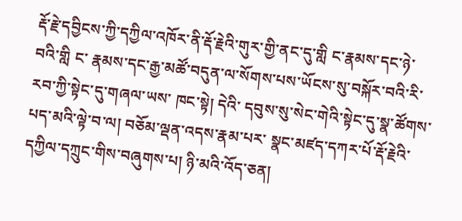རྡོ་རྗེ་དབྱིངས་ཀྱི་དཀྱིལ་འཁོར་ནི་རྡོ་རྗེའི་གུར་གྱི་ནང་དུ་གླི ང་རྣམས་དང་ཉེ་བའི་གླི ང་ རྣམས་དང་རྒྱ་མཚོ་བདུན་ལ་སོགས་པས་ཡོངས་སུ་བསྐོར་བའི་རི་རབ་ཀྱི་སྟེང་དུ་གཞལ་ཡས་ ཁང་སྟེ། དེའི་ དབུས་སུ་སེང་གེའི་སྟེང་དུ་སྣ་ཚོགས་པད་མའི་ལྟེ་བ་ལ། བཅོམ་ལྡན་འདས་རྣམ་པར་ སྣང་མཛད་དཀར་པོ་རྡོ་རྗེའི་དཀྱིལ་དཀྲུང་གིས་བཞུགས་པ། ཉི་མའི་འོད་ཅན།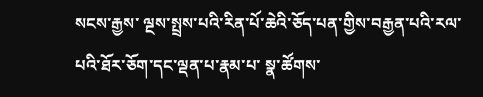སངས་རྒྱས་ ལྔས་སྤྲས་པའི་རིན་པོ་ཆེའི་ཅོད་པན་གྱིས་བརྒྱན་པའི་རལ་པའི་ཐོར་ཅོག་དང་ལྡན་པ་རྣམ་པ་ སྣ་ཚོགས་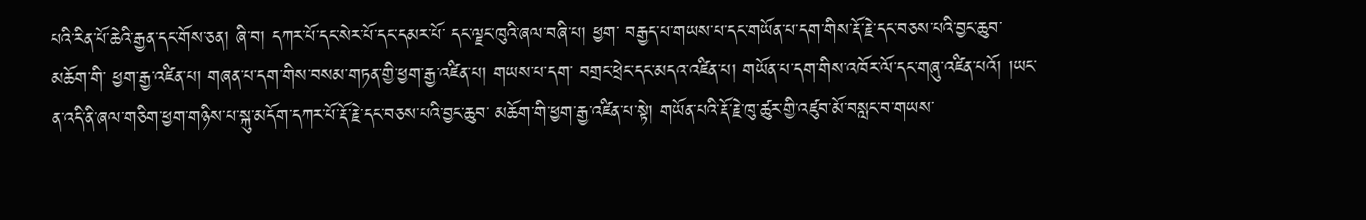པའི་རིན་པོ་ཆེའི་རྒྱན་དང་གོས་ཅན། ཞི་བ། དཀར་པོ་དང་སེར་པོ་དང་དམར་པོ་ དང་ལྗང་ཁུའི་ཞལ་བཞི་པ། ཕྱག་ བརྒྱད་པ་གཡས་པ་དང་གཡོན་པ་དག་གིས་རྡོ་རྗེ་དང་བཅས་པའི་བྱང་ཆུབ་མཆོག་གི་ ཕྱག་རྒྱ་འཛིན་པ། གཞན་པ་དག་གིས་བསམ་གཏན་གྱི་ཕྱག་རྒྱ་འཛིན་པ། གཡས་པ་དག་ བགྲང་ཕྲེང་དང་མདའ་འཛིན་པ། གཡོན་པ་དག་གིས་འཁོར་ལོ་དང་གཞུ་འཛིན་པའོ། །ཡང་ ན་འདི་ནི་ཞལ་གཅིག་ཕྱག་གཉིས་པ་སྐུ་མདོག་དཀར་པོ་རྡོ་རྗེ་དང་བཅས་པའི་བྱང་ཆུབ་ མཆོག་གི་ཕྱག་རྒྱ་འཛིན་པ་སྟེ། གཡོན་པའི་རྡོ་རྗེ་ཁུ་ཚུར་གྱི་འཛུབ་མོ་བསླང་བ་གཡས་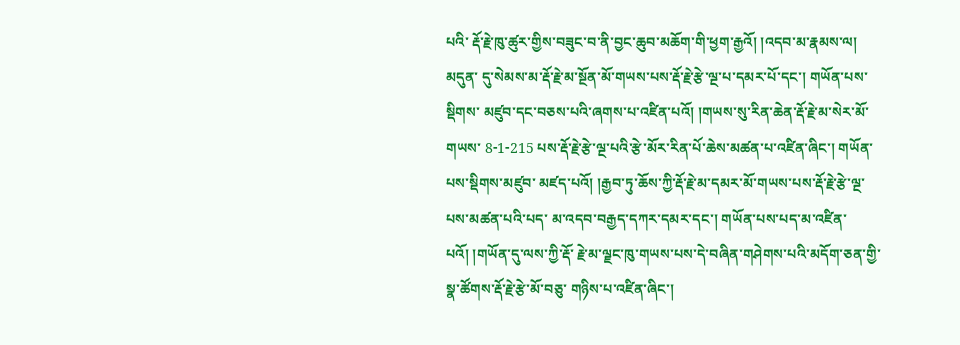པའི་ རྡོ་རྗེ་ཁུ་ཚུར་གྱིས་བཟུང་བ་ནི་བྱང་ཆུབ་མཆོག་གི་ཕྱག་རྒྱའོ། །འདབ་མ་རྣམས་ལ། མདུན་ དུ་སེམས་མ་རྡོ་རྗེ་མ་སྔོན་མོ་གཡས་པས་རྡོ་རྗེ་རྩེ་ལྔ་པ་དམར་པོ་དང་། གཡོན་པས་སྡིགས་ མཛུབ་དང་བཅས་པའི་ཞགས་པ་འཛིན་པའོ། །གཡས་སུ་རིན་ཆེན་རྡོ་རྗེ་མ་སེར་མོ་གཡས་ 8-1-215 པས་རྡོ་རྗེ་རྩེ་ལྔ་པའི་རྩེ་མོར་རིན་པོ་ཆེས་མཚན་པ་འཛིན་ཞིང་། གཡོན་པས་སྡིགས་མཛུབ་ མཛད་པའོ། །རྒྱབ་ཏུ་ཆོས་ཀྱི་རྡོ་རྗེ་མ་དམར་མོ་གཡས་པས་རྡོ་རྗེ་རྩེ་ལྔ་པས་མཚན་པའི་པད་ མ་འདབ་བརྒྱད་དཀར་དམར་དང་། གཡོན་པས་པད་མ་འཛིན་པའོ། །གཡོན་དུ་ལས་ཀྱི་རྡོ་ རྗེ་མ་ལྗང་ཁུ་གཡས་པས་དེ་བཞིན་གཤེགས་པའི་མདོག་ཅན་གྱི་སྣ་ཚོགས་རྡོ་རྗེ་རྩེ་མོ་བཅུ་ གཉིས་པ་འཛིན་ཞིང་།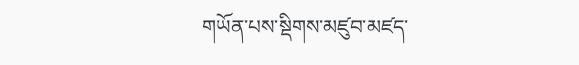གཡོན་པས་སྡིགས་མཛུབ་མཛད་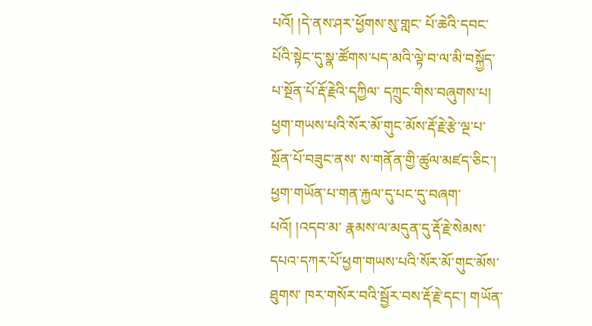པའོ། །དེ་ནས་ཤར་ཕྱོགས་སུ་གླང་ པོ་ཆེའི་དབང་པོའི་སྟེང་དུ་སྣ་ཚོགས་པད་མའི་ལྟེ་བ་ལ་མི་བསྐྱོད་པ་སྔོན་པོ་རྡོ་རྗེའི་དཀྱིལ་ དཀྲུང་གིས་བཞུགས་པ། ཕྱག་གཡས་པའི་སོར་མོ་གུང་མོས་རྡོ་རྗེ་རྩེ་ལྔ་པ་སྔོན་པོ་བཟུང་ནས་ ས་གནོན་གྱི་ཚུལ་མཛད་ཅིང་། ཕྱག་གཡོན་པ་གན་རྐྱལ་དུ་པང་དུ་བཞག་པའོ། །འདབ་མ་ རྣམས་ལ་མདུན་དུ་རྡོ་རྗེ་སེམས་དཔའ་དཀར་པོ་ཕྱག་གཡས་པའི་སོར་མོ་གུང་མོས་ཐུགས་ ཁར་གསོར་བའི་སྦྱོར་བས་རྡོ་རྗེ་དང་། གཡོན་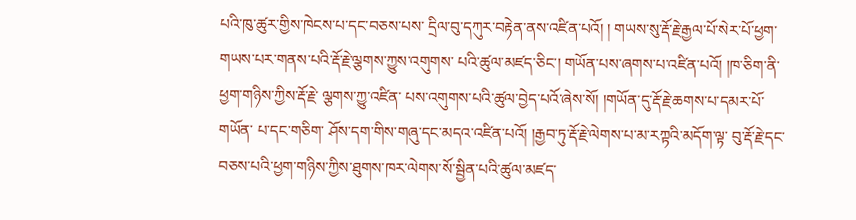པའི་ཁུ་ཚུར་གྱིས་ཁེངས་པ་དང་བཅས་པས་ དྲིལ་བུ་དཀུར་བརྟེན་ནས་འཛིན་པའོ། ། གཡས་སུ་རྡོ་རྗེ་རྒྱལ་པོ་སེར་པོ་ཕྱག་གཡས་པར་གནས་པའི་རྡོ་རྗེ་ལྕགས་ཀྱུས་འགུགས་ པའི་ཚུལ་མཛད་ཅིང་། གཡོན་པས་ཞགས་པ་འཛིན་པའོ། །ཁ་ཅིག་ནི་ཕྱག་གཉིས་ཀྱིས་རྡོ་རྗེ་ ལྕགས་ཀྱུ་འཛིན་ པས་འགུགས་པའི་ཚུལ་བྱེད་པའོ་ཞེས་སོ། །གཡོན་དུ་རྡོ་རྗེ་ཆགས་པ་དམར་པོ་གཡོན་ པ་དང་གཅིག་ ཤོས་དག་གིས་གཞུ་དང་མདའ་འཛིན་པའོ། །རྒྱབ་ཏུ་རྡོ་རྗེ་ལེགས་པ་མ་རཀྟའི་མདོག་ལྟ་ བུ་རྡོ་རྗེ་དང་བཅས་པའི་ཕྱག་གཉིས་ཀྱིས་ཐུགས་ཁར་ལེགས་སོ་སྦྱིན་པའི་ཚུལ་མཛད་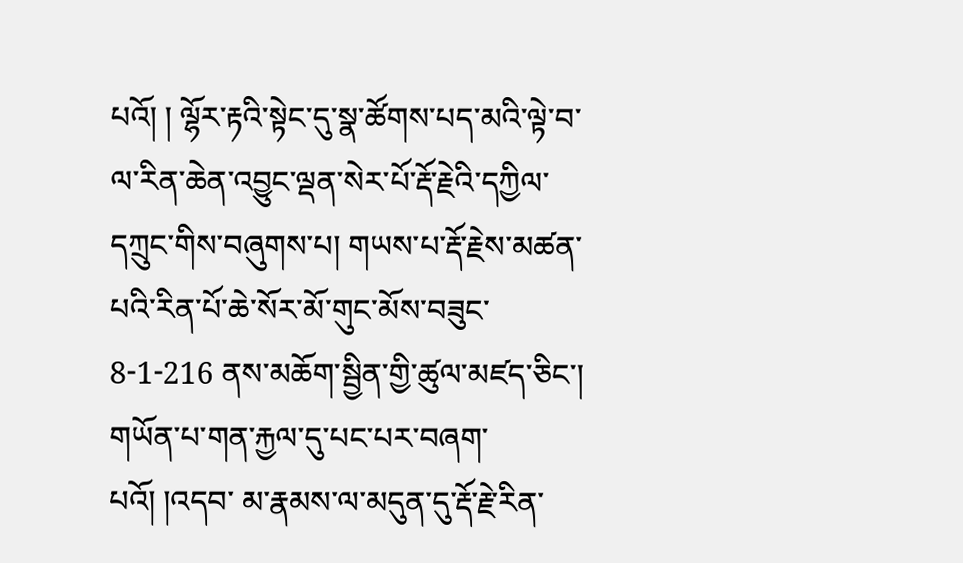པའོ། ། ལྷོར་རྟའི་སྟེང་དུ་སྣ་ཚོགས་པད་མའི་ལྟེ་བ་ལ་རིན་ཆེན་འབྱུང་ལྡན་སེར་པོ་རྡོ་རྗེའི་དཀྱིལ་ དཀྲུང་གིས་བཞུགས་པ། གཡས་པ་རྡོ་རྗེས་མཚན་པའི་རིན་པོ་ཆེ་སོར་མོ་གུང་མོས་བཟུང་ 8-1-216 ནས་མཆོག་སྦྱིན་གྱི་ཚུལ་མཛད་ཅིང་། གཡོན་པ་གན་རྐྱལ་དུ་པང་པར་བཞག་པའོ། །འདབ་ མ་རྣམས་ལ་མདུན་དུ་རྡོ་རྗེ་རིན་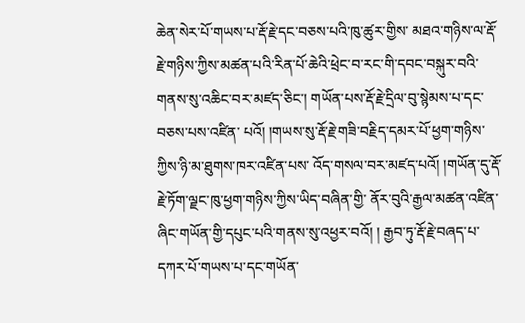ཆེན་སེར་པོ་གཡས་པ་རྡོ་རྗེ་དང་བཅས་པའི་ཁུ་ཚུར་གྱིས་ མཐའ་གཉིས་ལ་རྡོ་རྗེ་གཉིས་ཀྱིས་མཚན་པའི་རིན་པོ་ཆེའི་ཕྲེང་བ་རང་གི་དབང་བསྐུར་བའི་ གནས་སུ་འཆིང་བར་མཛད་ཅིང་། གཡོན་པས་རྡོ་རྗེ་དྲིལ་བུ་སྙེམས་པ་དང་བཅས་པས་འཛིན་ པའོ། །གཡས་སུ་རྡོ་རྗེ་གཟི་བརྗིད་དམར་པོ་ཕྱག་གཉིས་ཀྱིས་ཉི་མ་ཐུགས་ཁར་འཛིན་པས་ འོད་གསལ་བར་མཛད་པའོ། །གཡོན་དུ་རྡོ་རྗེ་ཏོག་ལྗང་ཁུ་ཕྱག་གཉིས་ཀྱིས་ཡིད་བཞིན་གྱི་ ནོར་བུའི་རྒྱལ་མཚན་འཛིན་ཞིང་གཡོན་གྱི་དཔུང་པའི་གནས་སུ་འཕྱར་བའོ། ། རྒྱབ་ཏུ་རྡོ་རྗེ་བཞད་པ་དཀར་པོ་གཡས་པ་དང་གཡོན་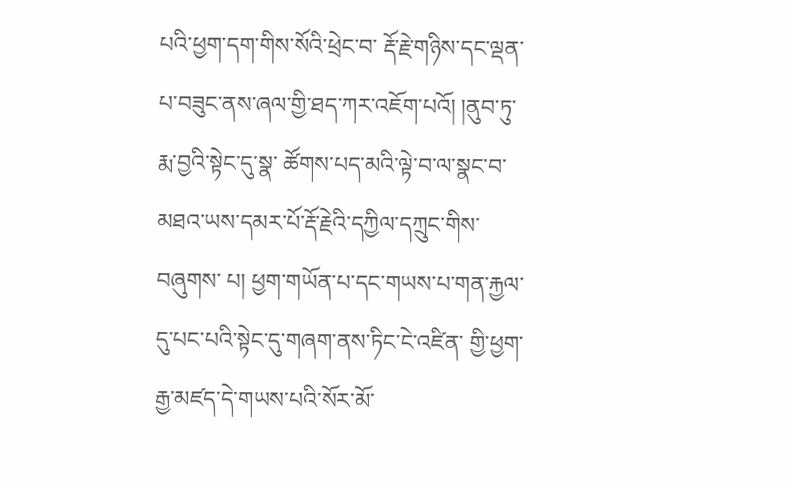པའི་ཕྱག་དག་གིས་སོའི་ཕྲེང་བ་ རྡོ་རྗེ་གཉིས་དང་ལྡན་པ་བཟུང་ནས་ཞལ་གྱི་ཐད་ཀར་འཇོག་པའོ། །ནུབ་ཏུ་རྨ་བྱའི་སྟེང་དུ་སྣ་ ཚོགས་པད་མའི་ལྟེ་བ་ལ་སྣང་བ་མཐའ་ཡས་དམར་པོ་རྡོ་རྗེའི་དཀྱིལ་དཀྲུང་གིས་བཞུགས་ པ། ཕྱག་གཡོན་པ་དང་གཡས་པ་གན་རྐྱལ་དུ་པང་པའི་སྟེང་དུ་གཞག་ནས་ཏིང་ངེ་འཛིན་ གྱི་ཕྱག་རྒྱ་མཛད་དེ་གཡས་པའི་སོར་མོ་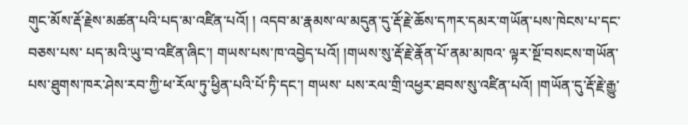གུང་མོས་རྡོ་རྗེས་མཚན་པའི་པད་མ་འཛིན་པའོ། ། འདབ་མ་རྣམས་ལ་མདུན་དུ་རྡོ་རྗེ་ཆོས་དཀར་དམར་གཡོན་པས་ཁེངས་པ་དང་བཅས་པས་ པད་མའི་ཡུ་བ་འཛིན་ཞིང་། གཡས་པས་ཁ་འབྱེད་པའོ། །གཡས་སུ་རྡོ་རྗེ་རྣོན་པོ་ནམ་མཁའ་ ལྟར་སྔོ་བསངས་གཡོན་པས་ཐུགས་ཁར་ཤེས་རབ་ཀྱི་ཕ་རོལ་ཏུ་ཕྱིན་པའི་པོ་ཏི་དང་། གཡས་ པས་རལ་གྲི་འཕྱར་ཐབས་སུ་འཛིན་པའོ། །གཡོན་དུ་རྡོ་རྗེ་རྒྱུ་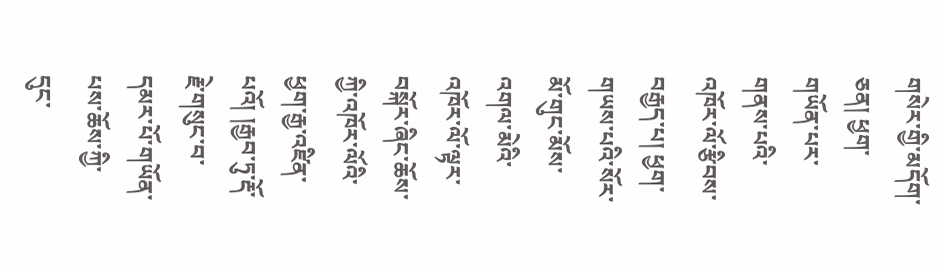གསེར་གྱི་མདོག་ཅན། ཕྱག་ གཡོན་པར་གནས་པའི་འཁོར་ལོ་རྩིབས་བརྒྱད་པ། ཕྱག་གཡས་པའི་སོར་མོ་གུང་མོས་ འགལ་མེའི་འཁོར་ལོ་ལྟར་བསྐོར་ཞིང་ཆོས་ཀྱི་འཁོར་ལོའི་ཕྱག་རྒྱ་འཛིན་པའོ། །རྒྱབ་ཏུ་རྡོ་ རྗེ་གསུང་བ་དམར་པོ་གཡོན་པས་ཆོས་ཀྱི་དུང་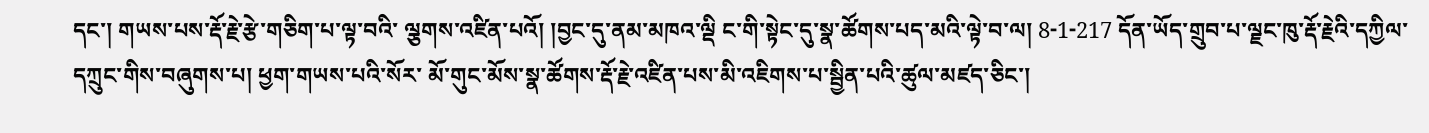དང་། གཡས་པས་རྡོ་རྗེ་རྩེ་གཅིག་པ་ལྟ་བའི་ ལྕགས་འཛིན་པའོ། །བྱང་དུ་ནམ་མཁའ་ལྡི ང་གི་སྟེང་དུ་སྣ་ཚོགས་པད་མའི་ལྟེ་བ་ལ། 8-1-217 དོན་ཡོད་གྲུབ་པ་ལྗང་ཁུ་རྡོ་རྗེའི་དཀྱིལ་དཀྲུང་གིས་བཞུགས་པ། ཕྱག་གཡས་པའི་སོར་ མོ་གུང་མོས་སྣ་ཚོགས་རྡོ་རྗེ་འཛིན་པས་མི་འཇིགས་པ་སྦྱིན་པའི་ཚུལ་མཛད་ཅིང་།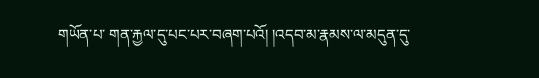གཡོན་པ་ གན་རྐྱལ་དུ་པང་པར་བཞག་པའོ། །འདབ་མ་རྣམས་ལ་མདུན་དུ་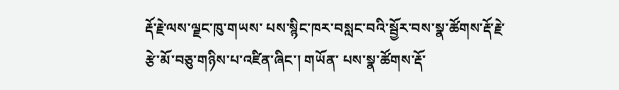རྡོ་རྗེ་ལས་ལྗང་ཁུ་གཡས་ པས་སྙིང་ཁར་བསླང་བའི་སྦྱོར་བས་སྣ་ཚོགས་རྡོ་རྗེ་རྩེ་མོ་བཅུ་གཉིས་པ་འཛིན་ཞིང་། གཡོན་ པས་སྣ་ཚོགས་རྡོ་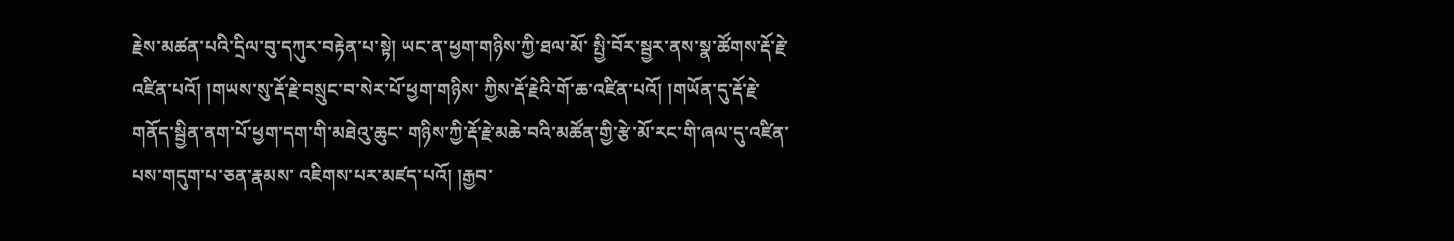རྗེས་མཚན་པའི་དྲིལ་བུ་དཀུར་བརྟེན་པ་སྟེ། ཡང་ན་ཕྱག་གཉིས་ཀྱི་ཐལ་མོ་ སྤྱི་བོར་སྦྱར་ནས་སྣ་ཚོགས་རྡོ་རྗེ་འཛིན་པའོ། །གཡས་སུ་རྡོ་རྗེ་བསྲུང་བ་སེར་པོ་ཕྱག་གཉིས་ ཀྱིས་རྡོ་རྗེའི་གོ་ཆ་འཛིན་པའོ། །གཡོན་དུ་རྡོ་རྗེ་གནོད་སྦྱིན་ནག་པོ་ཕྱག་དག་གི་མཐེའུ་ཆུང་ གཉིས་ཀྱི་རྡོ་རྗེ་མཆེ་བའི་མཚོན་གྱི་རྩེ་མོ་རང་གི་ཞལ་དུ་འཛིན་པས་གདུག་པ་ཅན་རྣམས་ འཇིགས་པར་མཛད་པའོ། །རྒྱབ་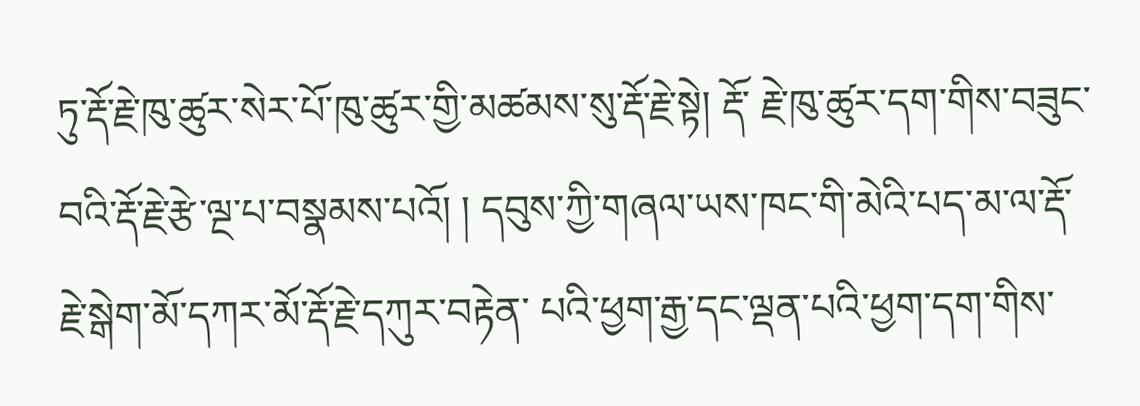ཏུ་རྡོ་རྗེ་ཁུ་ཚུར་སེར་པོ་ཁུ་ཚུར་གྱི་མཚམས་སུ་རྡོ་རྗེ་སྟེ། རྡོ་ རྗེ་ཁུ་ཚུར་དག་གིས་བཟུང་བའི་རྡོ་རྗེ་རྩེ་ལྔ་པ་བསྣམས་པའོ། ། དབུས་ཀྱི་གཞལ་ཡས་ཁང་གི་མེའི་པད་མ་ལ་རྡོ་རྗེ་སྒེག་མོ་དཀར་མོ་རྡོ་རྗེ་དཀུར་བརྟེན་ པའི་ཕྱག་རྒྱ་དང་ལྡན་པའི་ཕྱག་དག་གིས་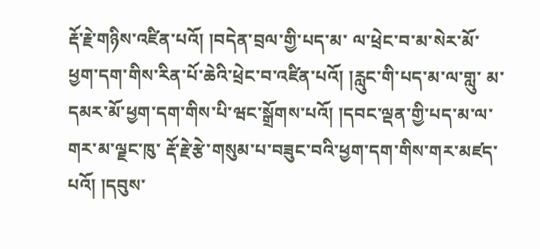རྡོ་རྗེ་གཉིས་འཛིན་པའོ། །བདེན་བྲལ་གྱི་པད་མ་ ལ་ཕྲེང་བ་མ་སེར་མོ་ཕྱག་དག་གིས་རིན་པོ་ཆེའི་ཕྲེང་བ་འཛིན་པའོ། །རླུང་གི་པད་མ་ལ་གླུ་ མ་དམར་མོ་ཕྱག་དག་གིས་པི་ཝང་སྒྲོགས་པའོ། །དབང་ལྡན་གྱི་པད་མ་ལ་གར་མ་ལྗང་ཁུ་ རྡོ་རྗེ་རྩེ་གསུམ་པ་བཟུང་བའི་ཕྱག་དག་གིས་གར་མཛད་པའོ། །དབུས་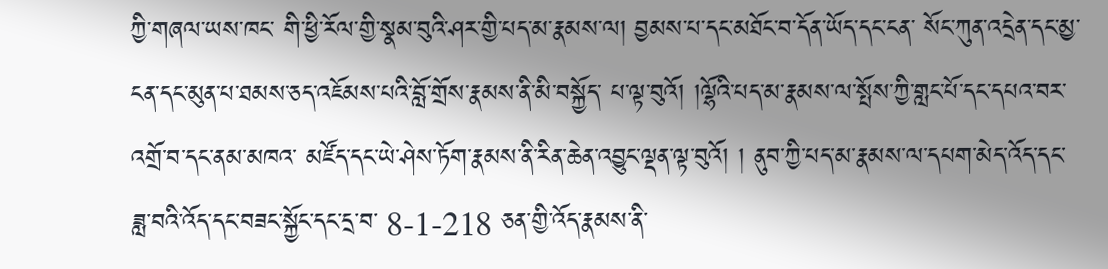ཀྱི་གཞལ་ཡས་ཁང་ གི་ཕྱི་རོལ་གྱི་སྣམ་བུའི་ཤར་གྱི་པད་མ་རྣམས་ལ། བྱམས་པ་དང་མཐོང་བ་དོན་ཡོད་དང་ངན་ སོང་ཀུན་འདྲེན་དང་མྱ་ངན་དང་མུན་པ་ཐམས་ཅད་འཇོམས་པའི་བློ་གྲོས་རྣམས་ནི་མི་བསྐྱོད་ པ་ལྟ་བུའོ། །ལྷོའི་པད་མ་རྣམས་ལ་སྤོས་ཀྱི་གླང་པོ་དང་དཔའ་བར་འགྲོ་བ་དང་ནམ་མཁའ་ མཛོད་དང་ཡེ་ཤེས་ཏོག་རྣམས་ནི་རིན་ཆེན་འབྱུང་ལྡན་ལྟ་བུའོ། ། ནུབ་ཀྱི་པད་མ་རྣམས་ལ་དཔག་མེད་འོད་དང་ཟླ་བའི་འོད་དང་བཟང་སྐྱོང་དང་དྲ་བ་ 8-1-218 ཅན་གྱི་འོད་རྣམས་ནི་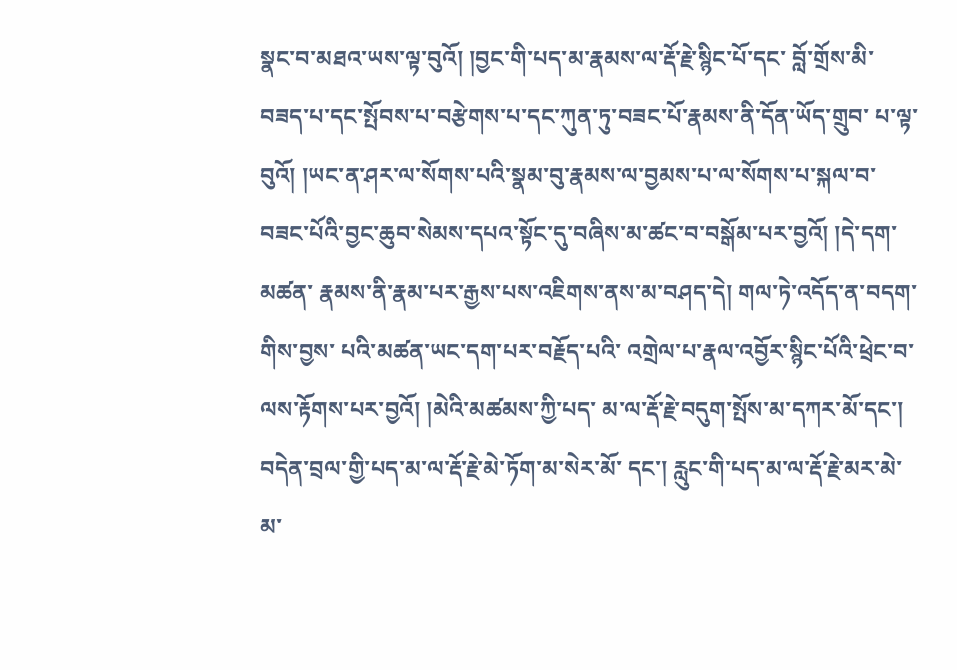སྣང་བ་མཐའ་ཡས་ལྟ་བུའོ། །བྱང་གི་པད་མ་རྣམས་ལ་རྡོ་རྗེ་སྙིང་པོ་དང་ བློ་གྲོས་མི་བཟད་པ་དང་སྤོབས་པ་བརྩེགས་པ་དང་ཀུན་ཏུ་བཟང་པོ་རྣམས་ནི་དོན་ཡོད་གྲུབ་ པ་ལྟ་བུའོ། །ཡང་ན་ཤར་ལ་སོགས་པའི་སྣམ་བུ་རྣམས་ལ་བྱམས་པ་ལ་སོགས་པ་སྐལ་བ་ བཟང་པོའི་བྱང་ཆུབ་སེམས་དཔའ་སྟོང་དུ་བཞིས་མ་ཚང་བ་བསྒོམ་པར་བྱའོ། །དེ་དག་མཚན་ རྣམས་ནི་རྣམ་པར་རྒྱས་པས་འཇིགས་ནས་མ་བཤད་དེ། གལ་ཏེ་འདོད་ན་བདག་གིས་བྱས་ པའི་མཚན་ཡང་དག་པར་བརྗོད་པའི་ འགྲེལ་པ་རྣལ་འབྱོར་སྙིང་པོའི་ཕྲེང་བ་ལས་རྟོགས་པར་བྱའོ། །མེའི་མཚམས་ཀྱི་པད་ མ་ལ་རྡོ་རྗེ་བདུག་སྤོས་མ་དཀར་མོ་དང་། བདེན་བྲལ་གྱི་པད་མ་ལ་རྡོ་རྗེ་མེ་ཏོག་མ་སེར་མོ་ དང་། རླུང་གི་པད་མ་ལ་རྡོ་རྗེ་མར་མེ་མ་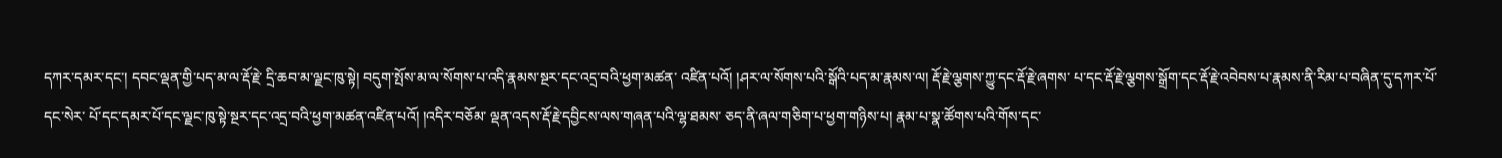དཀར་དམར་དང་། དབང་ལྡན་གྱི་པད་མ་ལ་རྡོ་རྗེ་ དྲི་ཆབ་མ་ལྗང་ཁུ་སྟེ། བདུག་སྤོས་མ་ལ་སོགས་པ་འདི་རྣམས་སྔར་དང་འདྲ་བའི་ཕྱག་མཚན་ འཛིན་པའོ། །ཤར་ལ་སོགས་པའི་སྒོའི་པད་མ་རྣམས་ལ། རྡོ་རྗེ་ལྕགས་ཀྱུ་དང་རྡོ་རྗེ་ཞགས་ པ་དང་རྡོ་རྗེ་ལྕགས་སྒྲོག་དང་རྡོ་རྗེ་འབེབས་པ་རྣམས་ནི་རིམ་པ་བཞིན་དུ་དཀར་པོ་དང་སེར་ པོ་དང་དམར་པོ་དང་ལྗང་ཁུ་སྟེ་སྔར་དང་འདྲ་བའི་ཕྱག་མཚན་འཛིན་པའོ། །འདིར་བཅོམ་ ལྡན་འདས་རྡོ་རྗེ་དབྱིངས་ལས་གཞན་པའི་ལྷ་ཐམས་ ཅད་ནི་ཞལ་གཅིག་པ་ཕྱག་གཉིས་པ། རྣམ་པ་སྣ་ཚོགས་པའི་གོས་དང་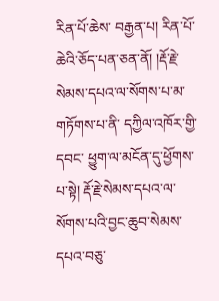རིན་པོ་ཆེས་ བརྒྱན་པ། རིན་པོ་ཆེའི་ཅོད་པན་ཅན་ནོ། །རྡོ་རྗེ་སེམས་དཔའ་ལ་སོགས་པ་མ་གཏོགས་པ་ནི་ དཀྱིལ་འཁོར་གྱི་དབང་ ཕྱུག་ལ་མངོན་དུ་ཕྱོགས་པ་སྟེ། རྡོ་རྗེ་སེམས་དཔའ་ལ་སོགས་པའི་བྱང་ཆུབ་སེམས་ དཔའ་བཅུ་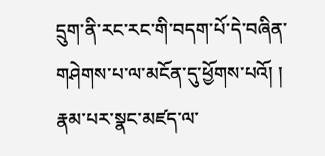དྲུག་ནི་རང་རང་གི་བདག་པོ་དེ་བཞིན་གཤེགས་པ་ལ་མངོན་དུ་ཕྱོགས་པའོ། ། རྣམ་པར་སྣང་མཛད་ལ་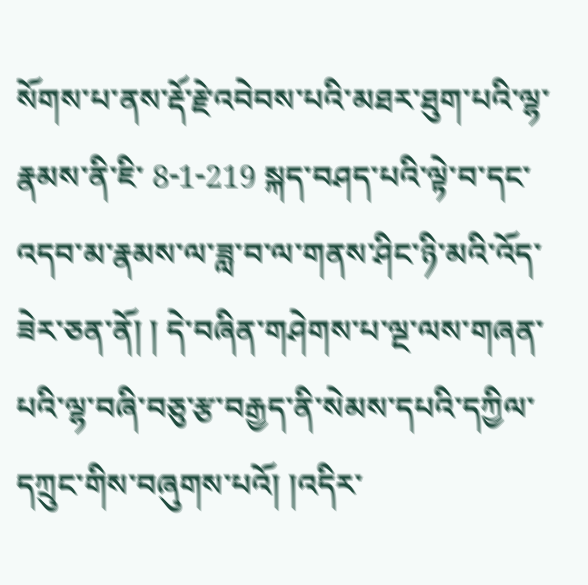སོགས་པ་ནས་རྡོ་རྗེ་འབེབས་པའི་མཐར་ཐུག་པའི་ལྷ་རྣམས་ནི་ཇི་ 8-1-219 སྐད་བཤད་པའི་ལྟེ་བ་དང་འདབ་མ་རྣམས་ལ་ཟླ་བ་ལ་གནས་ཤིང་ཉི་མའི་འོད་ཟེར་ཅན་ནོ། ། དེ་བཞིན་གཤེགས་པ་ལྔ་ལས་གཞན་པའི་ལྷ་བཞི་བཅུ་རྩ་བརྒྱད་ནི་སེམས་དཔའི་དཀྱིལ་ དཀྲུང་གིས་བཞུགས་པའོ། །འདིར་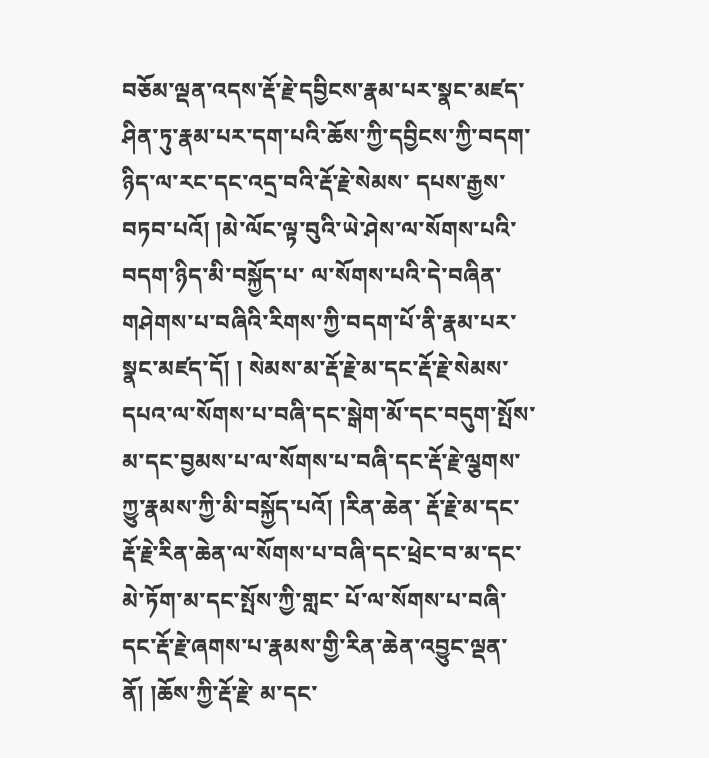བཅོམ་ལྡན་འདས་རྡོ་རྗེ་དབྱིངས་རྣམ་པར་སྣང་མཛད་ ཤིན་ཏུ་རྣམ་པར་དག་པའི་ཆོས་ཀྱི་དབྱིངས་ཀྱི་བདག་ཉིད་ལ་རང་དང་འདྲ་བའི་རྡོ་རྗེ་སེམས་ དཔས་རྒྱས་བཏབ་པའོ། །མེ་ལོང་ལྟ་བུའི་ཡེ་ཤེས་ལ་སོགས་པའི་བདག་ཉིད་མི་བསྐྱོད་པ་ ལ་སོགས་པའི་དེ་བཞིན་གཤེགས་པ་བཞིའི་རིགས་ཀྱི་བདག་པོ་ནི་རྣམ་པར་སྣང་མཛད་དོ། ། སེམས་མ་རྡོ་རྗེ་མ་དང་རྡོ་རྗེ་སེམས་དཔའ་ལ་སོགས་པ་བཞི་དང་སྒེག་མོ་དང་བདུག་སྤོས་ མ་དང་བྱམས་པ་ལ་སོགས་པ་བཞི་དང་རྡོ་རྗེ་ལྕགས་ཀྱུ་རྣམས་ཀྱི་མི་བསྐྱོད་པའོ། །རིན་ཆེན་ རྡོ་རྗེ་མ་དང་རྡོ་རྗེ་རིན་ཆེན་ལ་སོགས་པ་བཞི་དང་ཕྲེང་བ་མ་དང་མེ་ཏོག་མ་དང་སྤོས་ཀྱི་གླང་ པོ་ལ་སོགས་པ་བཞི་དང་རྡོ་རྗེ་ཞགས་པ་རྣམས་གྱི་རིན་ཆེན་འབྱུང་ལྡན་ནོ། །ཆོས་ཀྱི་རྡོ་རྗེ་ མ་དང་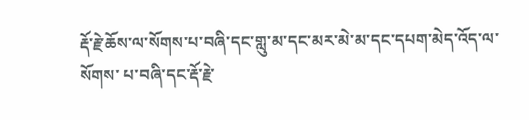རྡོ་རྗེ་ཆོས་ལ་སོགས་པ་བཞི་དང་གླུ་མ་དང་མར་མེ་མ་དང་དཔག་མེད་འོད་ལ་སོགས་ པ་བཞི་དང་རྡོ་རྗེ་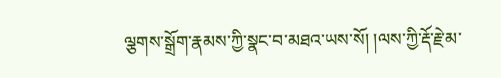ལྕགས་སྒྲོག་རྣམས་ཀྱི་སྣང་བ་མཐའ་ཡས་སོ། །ལས་ཀྱི་རྡོ་རྗེ་མ་